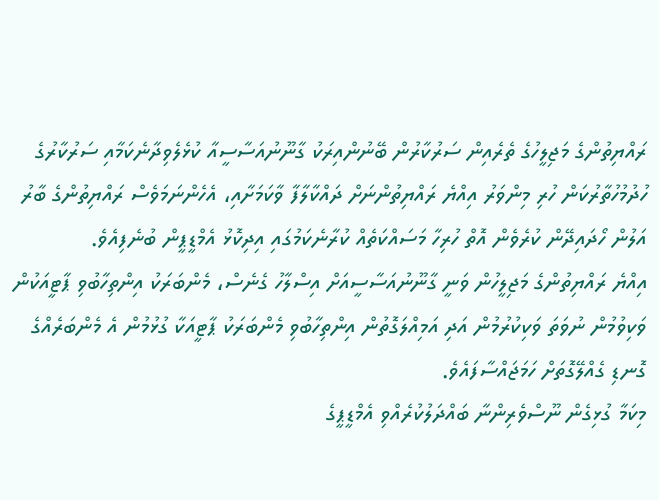ރައްޔިތުންގެ މަޖިލީހުގެ ތެރެއިން ސަރުކާރުން ބޭނުންއިރަކު ގާނޫނުއަސާސީއާ ކުޅެލެވިދާނެކަމާއި ސަރުކާރުގެ ހުދުމުހުތާރުކަން ހުރި މިންވަރު އިއްޔެ ރައްޔިތުންނަށް ދައްކާލާފާ ވާކަމަށާއި، އެހެންނަމަވެސް ރައްޔިތުންގެ ބާރު އަލުން ހޯދައިދޭން ކުރެވެން އޮތް ހުރިހާ މަސައްކަތެއް ކުރާނެކަމުގައި އިދިކޮޅު އެމްޑީޕީން ބުނެފިއެވެ.
އިއްޔެ ރައްޔިތުންގެ މަޖިލީހުން ވަނީ ގާނޫނުއަސާސީއަށް އިސްލާހު ގެނެސް، މެންބަރަކު އިންތިހާބުވި ޕާޓީއަކުން ވަކިވުމުން ނުވަތަ ވަކިކުރުމުން އަދި އަމިއްލަގޮތުން އިންތިހާބުވި މެންބަރަކު ޕާޓީއަކާ ގުޅުމުން އެ މެންބަރެއްގެ ގޮނޑި ގެއްލޭގޮތަށް ހަމަޖައްސާފައެވެ.
މިކަމާ ގުޅިގެން ނޫސްވެރިންނާ ބައްދަލުކުރެއްވި އެމްޑީޕީގެ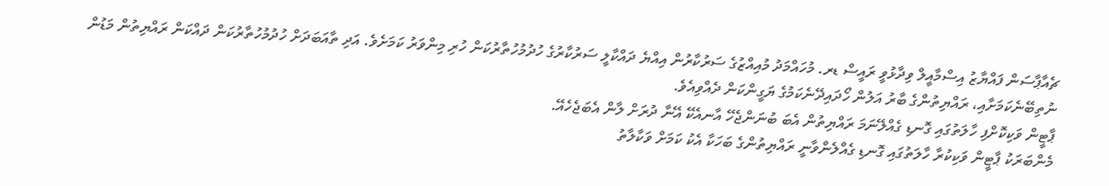ޗެއާޕާސަން ފައްޔާޒު އިސްމާއީލް ވިދާޅުވީ ރައީސް ޑރ. މުހައްމަދު މުއިއްޒުގެ ސަރުކާރުން އިއްޔެ ދައްކާލީ ސަރުކާރުގެ ހުދުމުހުތާރުކަން ހުރި މިންވަރު ކަމަށެވެ. އަދި ތާއަބަދަށް ހުދުމުހުތާރުކަން ދައްކަން ރައްޔިތުން މަޑުން ނުތިބޭނެކަމަށާއި، ރައްޔިތުންގެ ބާރު އަލުން ހޯދައިދޭނެކަމުގެ ޔަގީންކަން ދެއްވިއެވެ.
ޕާޓީން ވަކިކޮށްފި ހާލަތުގައި ގޮނޑި ގެއްލޭނަމަ ރައްޔިތުން އެބަ ބުނަންޖެހޭ އާނއެކޭ އޭނާ ދުރަށް ލާން އެބަޖެހެއޭ.
މެންބަރަކު ޕާޓީން ވަކިކުރާ ހާލަތުގައި ގޮނޑި ގެއްލެންވާނީ ރައްޔިތުންގެ ބަހަކާ އެކު ކަމަށް ވަކާލާތު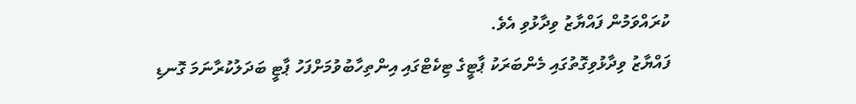ކުރައްވަމުން ފައްޔާޒު ވިދާޅުވި އެވެ.
ފައްޔާޒު ވިދާޅުވިގޮތުގައި މެންބަރަކު ޕާޓީގެ ޓިކެޓްގައި އިންތިހާބުވުމަށްފަހު ޕާޓީ ބަދަލުކުރާނަމަ ގޮނޑި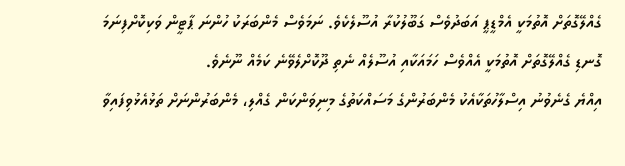ގެއްލޭގޮތަށް އޮތުމަކީ އެމްޑީޕީ އަބަދުވެސް ގަބޫލުކުރާ އުސޫލެކެވެ. ނަމަވެސް މެންބަރަކު ހުންނަ ޕާޓީން ވަކިކޮށްފިނަމަ ގޮނޑި ގެއްލޭގޮތަށް އޮތުމަކީ އެއްވެސް ހަމައަކާއި އުސޫލެއް ނެތި ދޫކޮށްލެވޭނެ ކަމެއް ނޫނެވެ.
އިއްޔެ ގެނެވުނު އިސްލާހުތަކާއެކު މެންބަރުންގެ މަސައްކަތުގެ މިނިވަންކަން ގެއްލި، މެންބަރުންނަށް ތަޅުއެޅުވިފައިވާ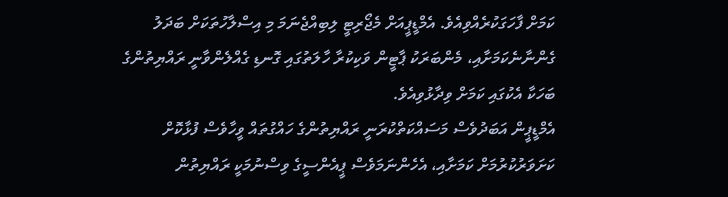ކަމަށް ފާހަގަކުރެއްވިއެވެ. އެމްޑީޕީއަށް މެޖޯރިޓީ ލިބިއްޖެނަމަ މި އިސްލާހުތަކަށް ބަދަލު ގެންނާނެކަމަށާއި، މެންބަރަކު ޕާޓީން ވަކިކުރާ ހާލަތުގައި ގޮނޑި ގެއްލެންވާނީ ރައްޔިތުންގެ ބަހަކާ އެކުގައި ކަމަށް ވިދާޅުވިއެވެ.
އެމްޑީޕީން އަބަދުވެސް މަސައްކަތްކުރަނީ ރައްޔިތުންގެ ހައްގުތައް ވީހާވެސް ފުޅާކޮށް ކަށަވަރުކުރުމަށް ކަމަށާއި، އެހެންނަމަވެސް ޕީއެންސީގެ ވިސްނުމަކީ ރައްޔިތުން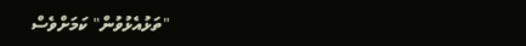"ތަޅުއެޅުވުން" ކަމަށްވެސް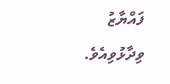ފައްޔާޒު ވިދާޅުވިއެވެ.